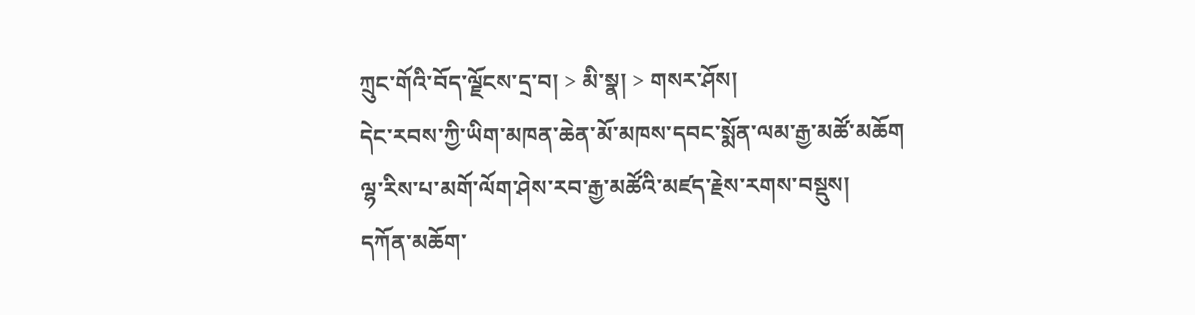ཀྲུང་གོའི་བོད་ལྗོངས་དྲ་བ། > མི་སྣ། > གསར་ཤོས།
དེང་རབས་ཀྱི་ཡིག་མཁན་ཆེན་མོ་མཁས་དབང་སྨོན་ལམ་རྒྱ་མཚོ་མཆོག
ལྷ་རིས་པ་མགོ་ལོག་ཤེས་རབ་རྒྱ་མཚོའི་མཛད་རྗེས་རགས་བསྡུས།
དཀོན་མཆོག་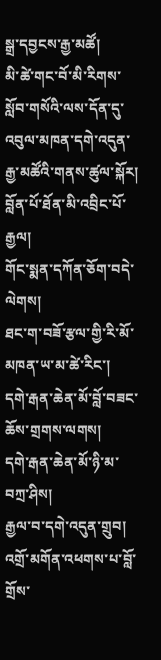སྒྲ་དབྱངས་རྒྱ་མཚོ།
མི་ཚེ་གང་བོ་མི་རིགས་སློབ་གསོའི་ལས་དོན་དུ་འབུལ་མཁན་དགེ་འདུན་རྒྱ་མཚོའི་གནས་ཚུལ་སྐོར།
བློན་པོ་ཐོན་མི་འབྲིང་པོ་རྒྱལ།
གོང་སྨན་དཀོན་ཅོག་བདེ་ལེགས།
ཐང་ག་བཟོ་རྩལ་གྱི་རི་མོ་མཁན་ཡ་མ་ཚེ་རིང་།
དགེ་རྒན་ཆེན་མོ་བློ་བཟང་ཆོས་གྲགས་ལགས།
དགེ་རྒན་ཆེན་མོ་ཉི་མ་བཀྲ་ཤིས།
རྒྱལ་བ་དགེ་འདུན་གྲུབ།
འགྲོ་མགོན་འཕགས་པ་བློ་གྲོས་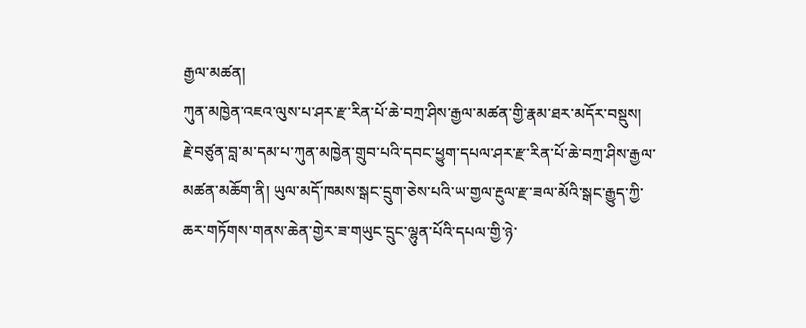རྒྱལ་མཚན།
ཀུན་མཁྱེན་འཇའ་ལུས་པ་ཤར་རྫ་རིན་པོ་ཆེ་བཀྲ་ཤིས་རྒྱལ་མཚན་གྱི་རྣམ་ཐར་མདོར་བསྡུས།
རྗེ་བཙུན་བླ་མ་དམ་པ་ཀུན་མཁྱེན་གྲུབ་པའི་དབང་ཕྱུག་དཔལ་ཤར་རྫ་རིན་པོ་ཆེ་བཀྲ་ཤིས་རྒྱལ་མཚན་མཆོག་ནི། ཡུལ་མདོ་ཁམས་སྒང་དྲུག་ཅེས་པའི་ཡ་གྱལ་རྔུལ་རྫ་ཟལ་མོའི་སྒང་རྒྱུད་ཀྱི་ཆར་གཏོགས་གནས་ཆེན་གྱེར་ཟ་གཡུང་དྲུང་ལྷུན་པོའི་དཔལ་གྱི་ཉེ་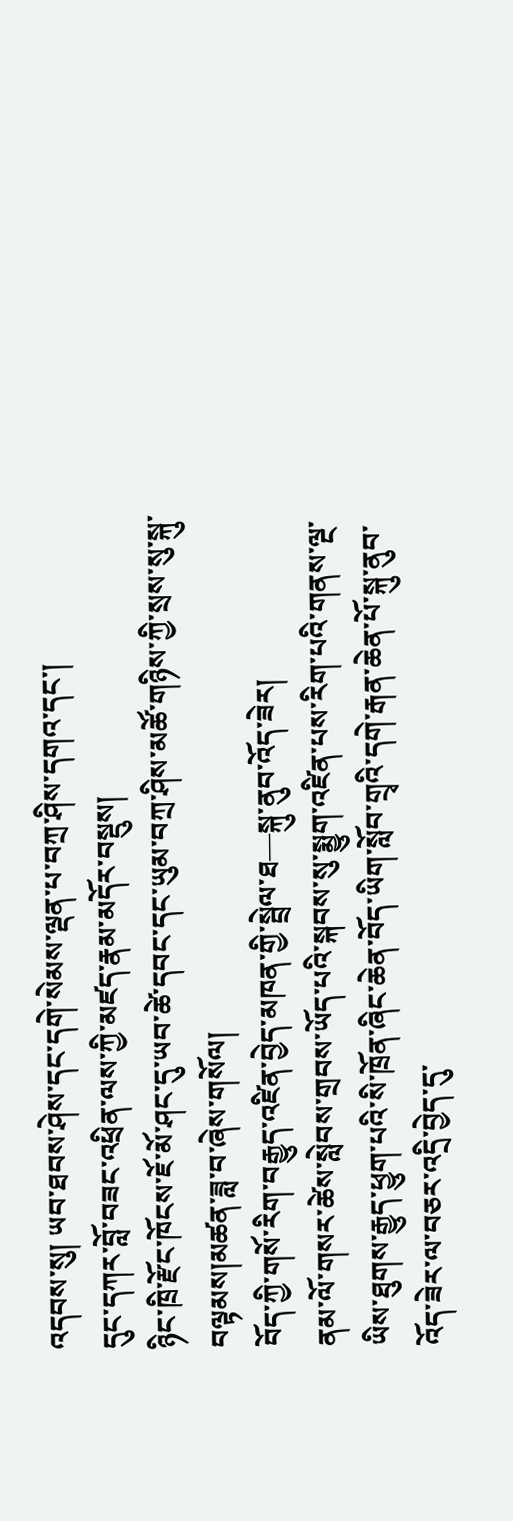འདབས་སུ། ཡབ་ཐབས་ཤེས་དང་དགེ་སེམས་ལྡན་པ་བཀྲ་ཤིས་དགའ་དང་།
དུང་དཀར་བློ་བཟང་འཕྲིན་ལས་ཀྱི་མཛད་རྣམ་མདོར་བསྡུས།
ཉིང་ཁྲི་རྫོང་ཁོངས་ཇོ་མོ་ཤང་དུ་ཡབ་ཚེ་དབང་དང་ཡུམ་བཀྲ་ཤིས་མཚོ་གཉིས་ཀྱི་སྲས་སུ་སྐུ་བལྟམས།མཚན་ཟླ་བ་ཞེས་གསོལ།
བོད་ཀྱི་གསོ་རིག་བརྒྱུད་འཛིན་བྱེད་མཁན་གྱི་སྦྲེལ་ཐ—སྐུ་ནུབ་འོད་ཟེར།
ནམ་ལོ་གསར་ཚེས་སླེབས་གྲབས་ཡོད་པའི་སྐབས་སུ་སྨྱུག་འཛིན་པས་རིག་པའི་གནས་ལྔ་ཡིས་ཐུགས་རྒྱུད་ཕྱུག་པའི་སི་ཁྲོན་ཞིང་ཆེན་བོད་ཡིག་སློབ་གྲྭའི་དགེ་རྒན་ཆེན་པོ་སྐུ་ནུབ་འོད་ཟེར་ལ་བཅར་འདྲི་བྱེད་དུ་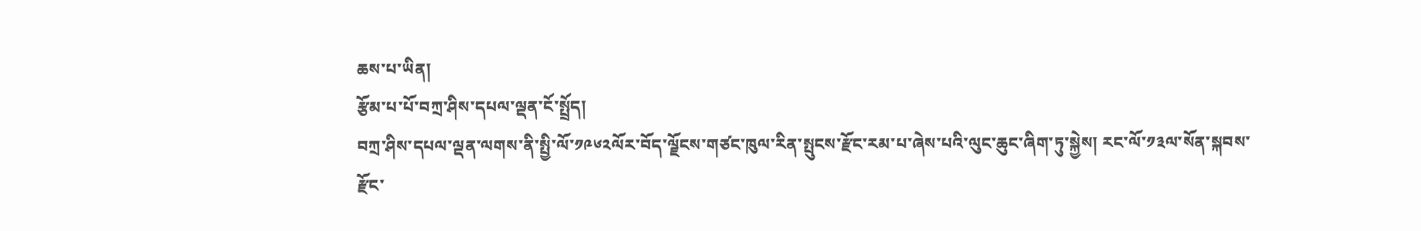ཆས་པ་ཡིན།
རྩོམ་པ་པོ་བཀྲ་ཤིས་དཔལ་ལྡན་ངོ་སྤྲོད།
བཀྲ་ཤིས་དཔལ་ལྡན་ལགས་ནི་སྤྱི་ལོ་༡༩༦༢ལོར་བོད་ལྗོངས་གཙང་ཁུལ་རིན་སྤུངས་རྫོང་རམ་པ་ཞེས་པའི་ལུང་ཆུང་ཞིག་ཏུ་སྐྱེས། རང་ལོ་༡༣ལ་སོན་སྐབས་རྫོང་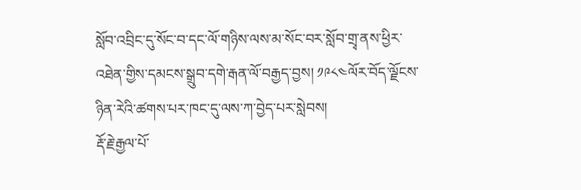སློབ་འབྲིང་དུ་སོང་བ་དང་ལོ་གཉིས་ལས་མ་སོང་བར་སློབ་གྲྭ་ནས་ཕྱིར་འཐེན་གྱིས་དམངས་སྒྲུབ་དགེ་རྒན་ལོ་བརྒྱད་བྱས། ༡༩༨༤ལོར་བོད་ལྗོངས་ཉིན་རེའི་ཚགས་པར་ཁང་དུ་ལས་ཀ་བྱེད་པར་སླེབས།
རྡོ་རྗེ་རྒྱལ་པོ་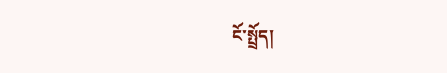ངོ་སྤྲོད།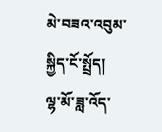མེ་བཟའ་འབུམ་སྐྱིད་ངོ་སྤྲོད།
ལྷ་མོ་ཟླ་འོད་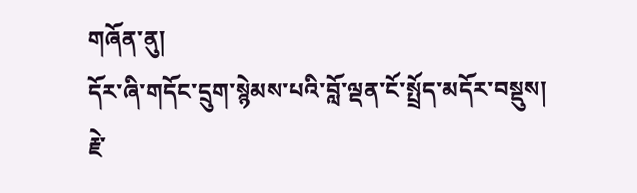གཞོན་ནུ།
དོར་ཞི་གདོང་དྲུག་སྙེམས་པའི་བློ་ལྡན་ངོ་སྤྲོད་མདོར་བསྡུས།
རྗེ་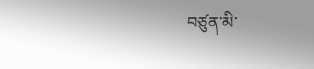བཙུན་མི་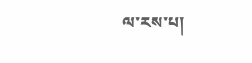ལ་རས་པ།